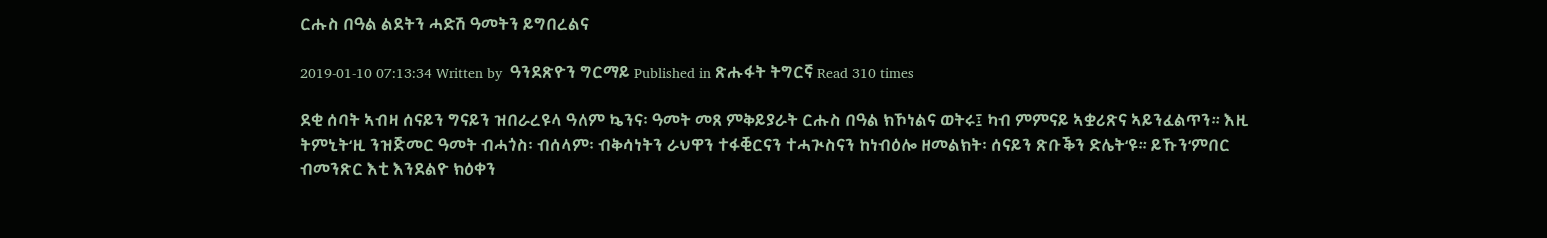ርሑስ በዓል ልደትን ሓድሽ ዓመትን ይግበረልና

2019-01-10 07:13:34 Written by  ዓንደጽዮን ግርማይ Published in ጽሑፋት ትግርኛ Read 310 times

ደቂ ሰባት ኣብዛ ሰናይን ግናይን ዝበራረዩላ ዓለም ኴንና፡ ዓመት መጸ ምቅይያራት ርሑስ በዓል ክኾነልና ወትሩ፤ ካብ ምምናይ ኣቋሪጽና ኣይንፈልጥን። እዚ ትምኒት‘ዚ ንዝጅመር ዓመት ብሓጎስ፡ ብሰላም፡ ብቅሳነትን ራህዋን ተፋቒርናን ተሓጒስናን ከነብዕሎ ዘመልክት፡ ሰናይን ጽቡቕን ድሌት‘ዩ። ይኹን‘ምበር ብመንጽር እቲ እንደልዮ ክዕቀን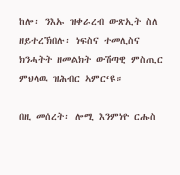ከሎ፡ ንእኡ ዝቀራረብ ውጽኢት ስለ ዘይተረኽበሉ፡ ነፍስና ተመሊስና ክንሓትት ዘመልክት ውሽጣዊ ምስጢር ምህላዉ ዝሕብር ኣምር‘ዩ።

በዚ መሰረት፡ ሎሚ እንምነዮ ርሑስ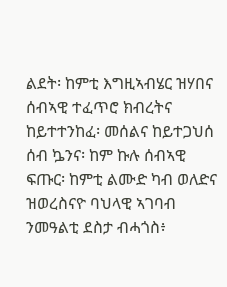ልደት፡ ከምቲ እግዚኣብሄር ዝሃበና ሰብኣዊ ተፈጥሮ ክብረትና ከይተተንከፈ፡ መሰልና ከይተጋህሰ ሰብ ኴንና፡ ከም ኩሉ ሰብኣዊ ፍጡር፡ ከምቲ ልሙድ ካብ ወለድና ዝወረስናዮ ባህላዊ ኣገባብ ንመዓልቲ ደስታ ብሓጎስ፥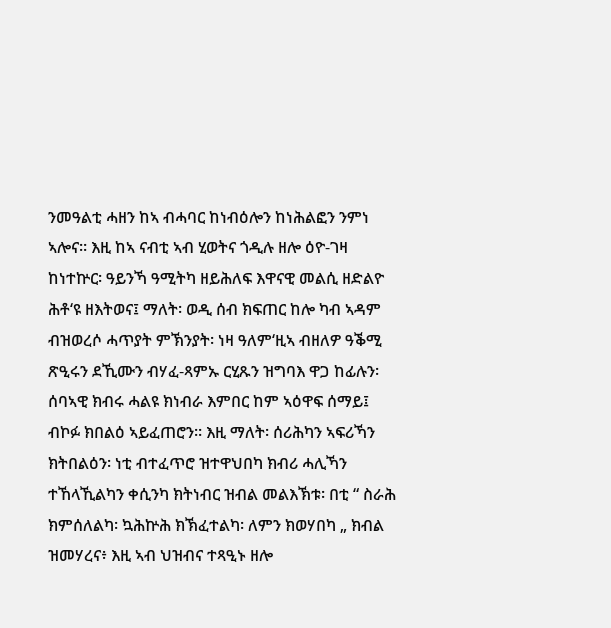ንመዓልቲ ሓዘን ከኣ ብሓባር ከነብዕሎን ከነሕልፎን ንምነ ኣሎና። እዚ ከኣ ናብቲ ኣብ ሂወትና ጎዲሉ ዘሎ ዕዮ-ገዛ ከነተኵር፡ ዓይንኻ ዓሚትካ ዘይሕለፍ እዋናዊ መልሲ ዘድልዮ ሕቶ‘ዩ ዘእትወና፤ ማለት፡ ወዲ ሰብ ክፍጠር ከሎ ካብ ኣዳም ብዝወረሶ ሓጥያት ምኽንያት፡ ነዛ ዓለም‘ዚኣ ብዘለዎ ዓቕሚ ጽዒሩን ደኺሙን ብሃፈ-ጻምኡ ርሂጹን ዝግባእ ዋጋ ከፊሉን፡ ሰባኣዊ ክብሩ ሓልዩ ክነብራ እምበር ከም ኣዕዋፍ ሰማይ፤ ብኮፉ ክበልዕ ኣይፈጠሮን። እዚ ማለት፡ ሰሪሕካን ኣፍሪኻን ክትበልዕን፡ ነቲ ብተፈጥሮ ዝተዋህበካ ክብሪ ሓሊኻን ተኸላኺልካን ቀሲንካ ክትነብር ዝብል መልእኽቱ፡ በቲ “ ስራሕ ክምሰለልካ፡ ኳሕኵሕ ክኽፈተልካ፡ ለምን ክወሃበካ „ ክብል ዝመሃረና፥ እዚ ኣብ ህዝብና ተጻዒኑ ዘሎ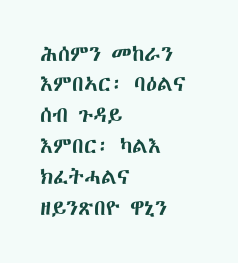ሕሰምን መከራን እምበኣር፡ ባዕልና ሰብ ጉዳይ እምበር፡ ካልእ ክፈትሓልና ዘይንጽበዮ ዋኒን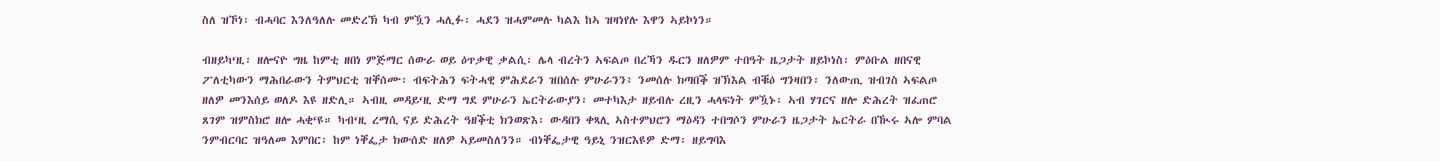ስለ ዝኾነ፡ ብሓባር እንለዓለሉ መድረኽ ካብ ምዃን ሓሊፉ፡ ሓደን ዝሓምመሉ ካልእ ከኣ ዝዛነየሉ እዋን ኣይኮነን።

ብዘይካ‘ዚ፡ ዘሎናዮ ግዜ ከምቲ ዘበነ ምጅማር ሰውራ ወይ ዕጥቃዊ ቃልሲ፡ ሌላ ብረትን ኣፍልጦ በረኻን ዱርን ዘለዎም ተበዓት ዜጋታት ዘይኮነስ፡ ምዕቡል ዘበናዊ ፖለቲካውን ማሕበራውን ትምህርቲ ዝቐሰሙ፡ ብፍትሕን ፍትሓዊ ምሕደራን ዝበሰሉ ምሁራንን፥ ንመሰሉ ክጣበቕ ዝኽእል ብቑዕ ግንዛበን፡ ንለውጢ ዝብገስ ኣፍልጦ ዘለዎ መንእሰይ ወለዶ እዩ ዘድሊ። ኣብዚ መዳይ‘ዚ ድማ ግደ ምሁራን ኤርትራውያን፡ መተካእታ ዘይብሉ ረዚን ሓላፍነት ምዃኑ፡ ኣብ ሃገርና ዘሎ ድሕረት ዝፈጠሮ ጸገም ዝምስክሮ ዘሎ ሓቂ‘ዩ። ካብ‘ዚ ረማሲ ናይ ድሕረት ዓዘቕቲ ክንወጽእ፡ ውዳበን ቀጻሊ ኣስተምህሮን ማዕዳን ተበግሶን ምሁራን ዜጋታት ኤርትራ በዂሩ ኣሎ ምባል ንምብርባር ዝዓለመ እምበር፡ ከም ነቐፌታ ክውሰድ ዘለዎ ኣይመስለንን። ብነቐፌታዊ ዓይኒ ንዝርእዩዎ ድማ፡ ዘይግባእ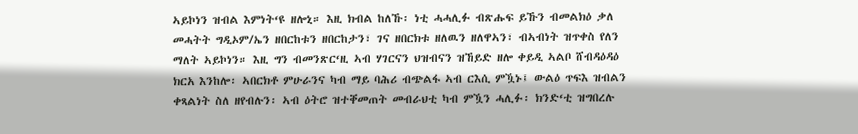ኣይኮነን ዝብል እምነት‘ዩ ዘሎኒ። እዚ ክብል ከለኹ፡ ነቲ ሓሓሊፉ ብጽሑፍ ይኹን ብመልክዕ ቃለ መሓትት ግዲኦም/ኤን ዘበርከቱን ዘበርከታን፣ ገና ዘበርክቱ ዘለዉን ዘለዋኣን፣ ብኣብነት ዝጥቀስ የለን ማለት ኣይኮነን። እዚ ግን ብመንጽር‘ዚ ኣብ ሃገርናን ህዝብናን ዝኸይድ ዘሎ ቀይዲ ኣልቦ ሸብዳዕዳዕ ክርአ እንከሎ፡ ኣበርክቶ ምሁራንና ካብ ማይ ባሕሪ ብጭልፋ ኣብ ርእሲ ምዃኑ፤ ውልዕ ጥፍእ ዝብልን ቀጻልነት ስለ ዘየብሉን፡ ኣብ ዕትሮ ዝተቐመጠት መብራህቲ ካብ ምዃን ሓሊፉ፡ ክንድ‘ቲ ዝግበረሉ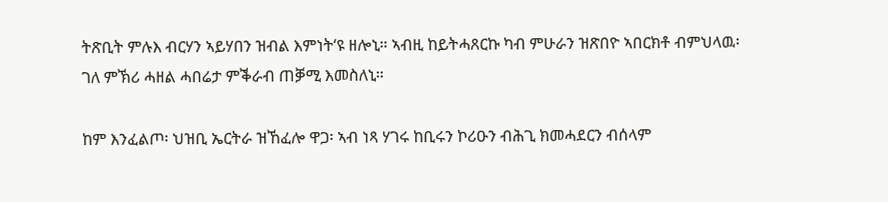ትጽቢት ምሉእ ብርሃን ኣይሃበን ዝብል እምነት‘ዩ ዘሎኒ። ኣብዚ ከይትሓጸርኩ ካብ ምሁራን ዝጽበዮ ኣበርክቶ ብምህላዉ፡ ገለ ምኽሪ ሓዘል ሓበሬታ ምቕራብ ጠቓሚ እመስለኒ።

ከም እንፈልጦ፡ ህዝቢ ኤርትራ ዝኸፈሎ ዋጋ፡ ኣብ ነጻ ሃገሩ ከቢሩን ኮሪዑን ብሕጊ ክመሓደርን ብሰላም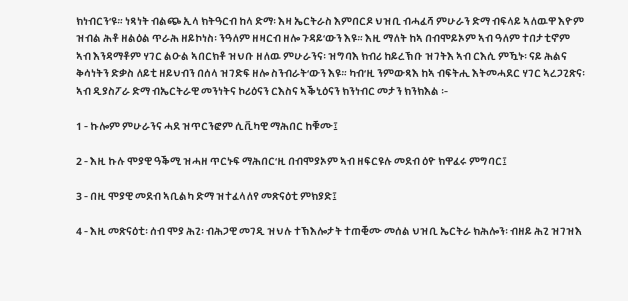ክነብርን‘ዩ። ነጻነት ብልጭ ኢላ ክትዓርብ ከላ ድማ፡ እዛ ኤርትራስ እምበርዶ ህዝቢ ብሓፈሻ ምሁራን ድማ ብፍላይ ኣለዉዋ እዮም ዝብል ሕቶ ዘልዕል ጥራሕ ዘይኮነስ፡ ንዓለም ዘዛርብ ዘሎ ጉዳይ‘ውን እዩ። እዚ ማለት ከኣ በብሞይኦም ኣብ ዓለም ተበታቲኖም ኣብ እንዳማቶም ሃገር ልዑል ኣበርክቶ ዝህቡ ዘለዉ ምሁራንና፡ ዝግባእ ክብሪ ከይረኽቡ ዝገትእ ኣብ ርእሲ ምዃኑ፡ ናይ ሕልና ቅሳነትን ድቃስ ለይቲ ዘይህብን በሰላ ዝገድፍ ዘሎ ስንብራት‘ውን እዩ። ካብ‘ዚ ንምውጻእ ከኣ ብፍትሒ እትመሓደር ሃገር ኣረጋጊጽና፡ ኣብ ዲያስፖራ ድማ ብኤርትራዊ መንነትና ኮሪዕናን ርእስና ኣቕኒዕናን ክንነብር መታን ክንክእል ፡-

1 - ኩሎም ምሁራንና ሓደ ዝጥርንፎም ሲቪካዊ ማሕበር ከቑሙ፤

2 - እዚ ኩሉ ሞያዊ ዓቕሚ ዝሓዘ ጥርኑፍ ማሕበር‘ዚ በብሞያኦም ኣብ ዘፍርዩሉ መደብ ዕዮ ክዋፈሩ ምግባር፤

3 - በዚ ሞያዊ መደብ ኣቢልካ ድማ ዝተፈላለየ መጽናዕቲ ምክያድ፤

4 - እዚ መጽናዕቲ፡ ሰብ ሞያ ሕጊ፡ ብሕጋዊ መገዲ ዝህሉ ተኽእሎታት ተጠቒሙ መሰል ህዝቢ ኤርትራ ክሕሎን፡ ብዘይ ሕጊ ዝገዝእ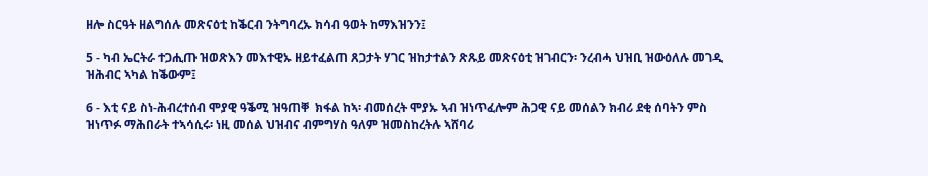ዘሎ ስርዓት ዘልግሰሉ መጽናዕቲ ከቕርብ ንትግባረኡ ክሳብ ዓወት ከማእዝንን፤

5 - ካብ ኤርትራ ተጋሒጡ ዝወጽእን መእተዊኡ ዘይተፈልጠ ጸጋታት ሃገር ዝከታተልን ጽጹይ መጽናዕቲ ዝገብርን፡ ንረብሓ ህዝቢ ዝውዕለሉ መገዲ ዝሕብር ኣካል ከቕውም፤

6 - እቲ ናይ ስነ-ሕብረተሰብ ሞያዊ ዓቕሚ ዝዓጠቐ  ክፋል ከኣ፡ ብመሰረት ሞያኡ ኣብ ዝነጥፈሎም ሕጋዊ ናይ መሰልን ክብሪ ደቂ ሰባትን ምስ ዝነጥፉ ማሕበራት ተኣሳሲሩ፡ ነዚ መሰል ህዝብና ብምግሃስ ዓለም ዝመስከረትሉ ኣሸባሪ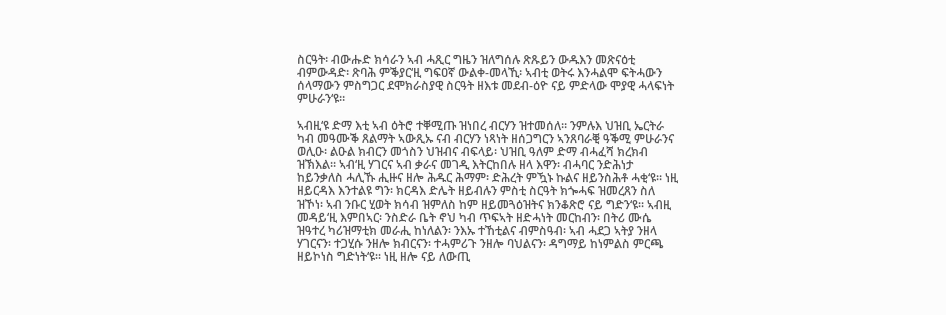ስርዓት፡ ብውሑድ ክሳራን ኣብ ሓጺር ግዜን ዝለግሰሉ ጽጹይን ውዱእን መጽናዕቲ ብምውዳድ፡ ጽባሕ ምቕያር‘ዚ ግፍዐኛ ውልቀ-መላኺ፡ ኣብቲ ወትሩ እንሓልሞ ፍትሓውን ሰላማውን ምስግጋር ደሞክራስያዊ ስርዓት ዘእቱ መደብ-ዕዮ ናይ ምድላው ሞያዊ ሓላፍነት ምሁራን‘ዩ።

ኣብዚ‘ዩ ድማ እቲ ኣብ ዕትሮ ተቐሚጡ ዝነበረ ብርሃን ዝተመሰለ። ንምሉእ ህዝቢ ኤርትራ ካብ መዓሙቕ ጸልማት ኣውጺኡ ናብ ብርሃን ነጻነት ዘሰጋግርን ኣንጸባራቒ ዓቕሚ ምሁራንና ወሊዑ፡ ልዑል ክብርን መጎስን ህዝብና ብፍላይ፡ ህዝቢ ዓለም ድማ ብሓፈሻ ክረክብ ዝኽእል። ኣብ‘ዚ ሃገርና ኣብ ቃራና መገዲ እትርከበሉ ዘላ እዋን፡ ብሓባር ንድሕነታ ከይንቃለስ ሓሊኹ ሒዙና ዘሎ ሕዱር ሕማም፡ ድሕረት ምዃኑ ኩልና ዘይንስሕቶ ሓቂ‘ዩ። ነዚ ዘይርዳእ እንተልዩ ግን፡ ክርዳእ ድሌት ዘይብሉን ምስቲ ስርዓት ክጐሓፍ ዝመረጸን ስለ ዝኾነ፡ ኣብ ንቡር ሂወት ክሳብ ዝምለስ ከም ዘይመጓዕዝትና ክንቆጽሮ ናይ ግድን‘ዩ። ኣብዚ መዳይ‘ዚ እምበኣር፡ ንስድራ ቤት ኖህ ካብ ጥፍኣት ዘድሓነት መርከብን፡ በትሪ ሙሴ ዝዓተረ ካሪዝማቲክ መራሒ ከነለልን፡ ንእኡ ተኸቲልና ብምስዓብ፡ ኣብ ሓደጋ ኣትያ ንዘላ ሃገርናን፡ ተጋሂሱ ንዘሎ ክብርናን፡ ተሓምሪጉ ንዘሎ ባህልናን፡ ዳግማይ ከነምልስ ምርጫ ዘይኮነስ ግድነት‘ዩ። ነዚ ዘሎ ናይ ለውጢ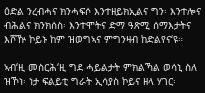ዕድል ንረብሓና ክንሓፍሶ እንተዘይክኢልና ግን፡ እንተሎና ብሕልና ክንክሰስ፡ እንተሞትና ድማ ዓጽሚ ሰማእታትና እሾዅ ኮይኑ ከም ዝወግኣና ምግንዛብ ከድልየና‘ዩ።

ኣብ‘ዚ መስርሕ‘ዚ ግደ ሓይልታት ምክልኻል ወሳኒ ስለ ዝኾነ፡ ነታ ፍልይቲ ግራት ኢሳያስ ኮይና ዘላ ሃገር፡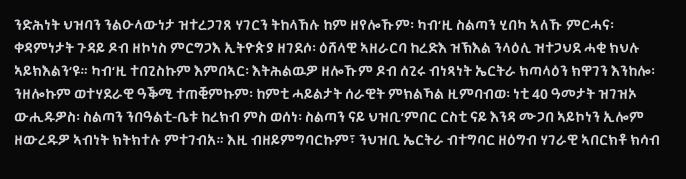ንድሕነት ህዝባን ንልዑላውነታ ዝተረጋገጸ ሃገርን ትከላኸሉ ከም ዘየሎኹም፡ ካብ‘ዚ ስልጣን ሂበካ ኣለኹ ምርሓና፡ ቀዳምነታት ጉዳይ ዶብ ዘኮነስ ምርግጋእ ኢትዮጵያ ዘገደሶ፡ ዕሸላዊ ኣዘራርባ ከረድእ ዝኽእል ንላዕሊ ዝተጋህደ ሓቂ ክህሉ ኣይክእልን‘ዩ። ካብ‘ዚ ተበጊስኩም እምበኣር፡ እትሕልዉዎ ዘሎኹም ዶብ ሰጊሩ ብነጻነት ኤርትራ ክጣላዕን ክዋገን እንከሎ፡ ንዘሎኩም ወተሃደራዊ ዓቕሚ ተጠቒምኩም፡ ከምቲ ሓይልታት ሰራዊት ምክልኻል ዚምባብወ፡ ነቲ 40 ዓመታት ዝገዝኦ ውሒዱዎስ፡ ስልጣን ንበዓልቲ-ቤቱ ከረክብ ምስ ወሰነ፡ ስልጣን ናይ ህዝቢ‘ምበር ርስቲ ናይ እንዳ ሙጋበ ኣይኮነን ኢሎም ዘውረዱዎ ኣብነት ክትክተሉ ምተገብአ። እዚ ብዘይምግባርኩም፣ ንህዝቢ ኤርትራ ብተግባር ዘዕግብ ሃገራዊ ኣበርክቶ ክሳብ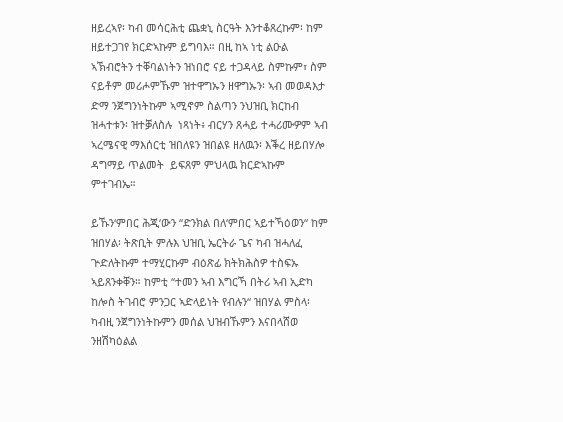ዘይረኣየ፡ ካብ መሳርሕቲ ጨቋኒ ስርዓት እንተቆጸረኩም፡ ከም ዘይተጋገየ ክርድኣኩም ይግባእ። በዚ ከኣ ነቲ ልዑል ኣኽብሮትን ተቐባልነትን ዝነበሮ ናይ ተጋዳላይ ስምኩም፣ ስም ናይቶም መሪሖምኹም ዝተዋግኡን ዘዋግኡን፡ ኣብ መወዳእታ ድማ ንጀግንነትኩም ኣሚኖም ስልጣን ንህዝቢ ክርከብ ዝሓተቱን፡ ዝተቓለስሉ  ነጻነት፥ ብርሃን ጸሓይ ተሓሪሙዎም ኣብ ኣረሜናዊ ማእሰርቲ ዝበለዩን ዝበልዩ ዘለዉን፡ እቕረ ዘይበሃሎ ዳግማይ ጥልመት  ይፍጸም ምህላዉ ክርድኣኩም ምተገብኤ።

ይኹን‘ምበር ሕጂ‘ውን “ድንክል በለ‘ምበር ኣይተኻዕወን“ ከም ዝበሃል፡ ትጽቢት ምሉእ ህዝቢ ኤርትራ ጌና ካብ ዝሓለፈ ጕድለትኩም ተማሂርኩም ብዕጽፊ ክትክሕስዎ ተስፍኡ ኣይጸንቀቐን። ከምቲ “ተመን ኣብ እግርኻ በትሪ ኣብ ኢድካ ከሎስ ትገብሮ ምንጋር ኣድላይነት የብሉን“ ዝበሃል ምስላ፡ ካብዚ ንጀግንነትኩምን መሰል ህዝብኹምን እናበላሸወ ንዘሽካዕልል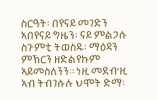ስርዓት፡ በየናይ መገድን ኣበየናይ ግዜን፡ ናይ ምልጋሱ ስጉምቲ ትወስዱ፡ ማዕዳን ምኽርን ዘድልየኩም ኣይመስለንን። ነዚ መደብ‘ዚ ኣብ ትብገሱሉ ህሞት ድማ፡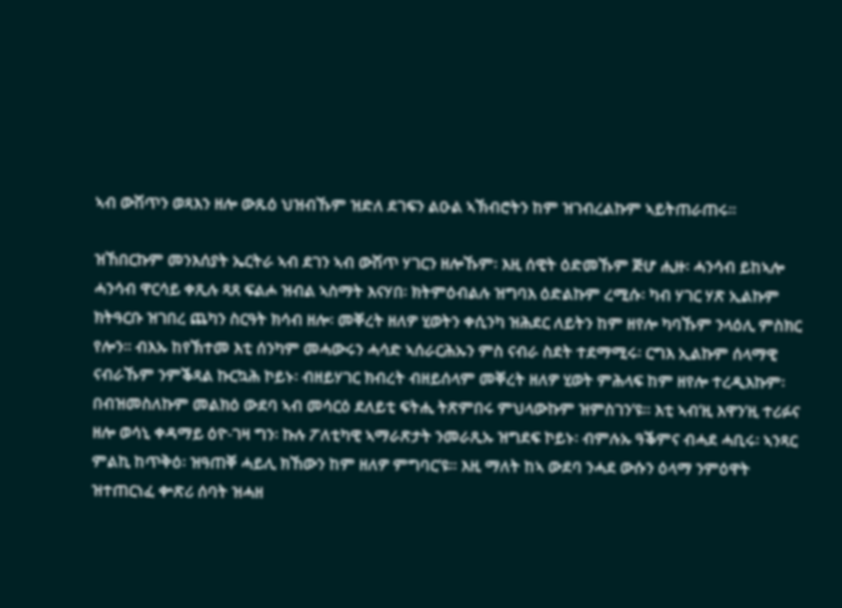ኣብ ውሽጥን ወጻእን ዘሎ ውጹዕ ህዝብኹም ዝድለ ደገፍን ልዑል ኣኽብሮትን ከም ዝገብረልኩም ኣይትጠራጠሩ።

ዝኸበርኩም መንእሰያት ኤርትራ ኣብ ደገን ኣብ ውሽጥ ሃገርን ዘሎኹም፡ እዚ ሰዊት ዕድመኹም ጅሆ ሒዙ፡ ሓንሳብ ይከኣሎ ሓንሳብ ዋርሳይ ቀጺሉ ጻጸ ፍልሖ ዝብል ኣስማት እናሃበ፡ ክትምዕብልሉ ዝግባእ ዕድልኩም ረሚሱ፡ ካብ ሃገር ሃጽ ኢልኩም ክትዓርቡ ዝገበረ ጨካን ስርዓት ክሳብ ዘሎ፡ መቐረት ዘለዎ ሂወትን ቀሲንካ ዝሕደር ለይትን ከም ዘየሎ ካባኹም ንላዕሊ ምስክር የሎን። ብእኡ ከየኽተመ እቲ ሰንካም መሓውሩን ሓሳድ ኣሰራርሕኡን ምስ ናብራ ስደት ተደማሚሩ፡ ርግእ ኢልኩም ሰላማዊ ናብራኹም ንምቕጻል ኩርኳሕ ኮይኑ፡ ብዘይሃገር ክብረት ብዘይሰላም መቐረት ዘለዎ ሂወት ምሕላፍ ከም ዘየሎ ተረዲእኩም፡ በብዝመስለኩም መልክዕ ውደባ ኣብ መሳርዕ ደለይቲ ፍትሒ ትጽምበሩ ምህላውኩም ዝምስገን‘ዩ። እቲ ኣብ‘ዚ እዋን‘ዚ ተሪፉና ዘሎ ወሳኒ ቀዳማይ ዕዮ-ገዛ ግን፡ ኩሉ ፖለቲካዊ ኣማራጽታት ንመራጺኡ ዝግደፍ ኮይኑ፡ ብምሉኡ ዓቕምና ብሓደ ሓቢሩ፡ ኣንጻር ምልኪ ከጥቅዕ፡ ዝዓጠቐ ሓይሊ ክኸውን ከም ዘለዎ ምግባር‘ዩ። እዚ ማለት ከኣ ውደባ ንሓደ ውሱን ዕላማ ንምዕዋት ዝተጠርነፈ ቍጽሪ ሰባት ዝሓዘ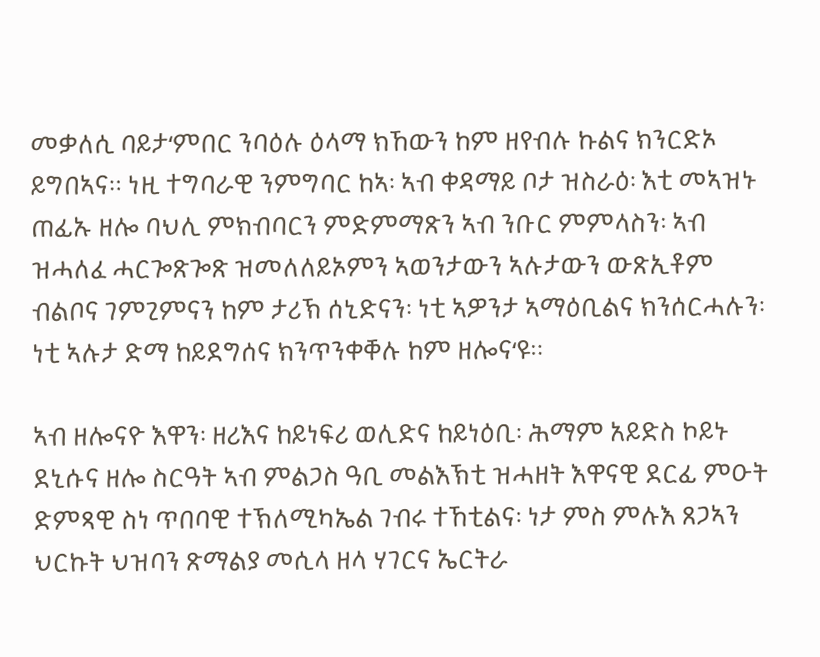መቃለሲ ባይታ‘ምበር ንባዕሉ ዕላማ ክኸውን ከም ዘየብሉ ኩልና ክንርድኦ ይግበኣና። ነዚ ተግባራዊ ንምግባር ከኣ፡ ኣብ ቀዳማይ ቦታ ዝስራዕ፡ እቲ መኣዝኑ ጠፊኡ ዘሎ ባህሊ ምክብባርን ምድምማጽን ኣብ ንቡር ምምላስን፡ ኣብ ዝሓለፈ ሓርጐጽጐጽ ዝመለለይኦምን ኣወንታውን ኣሉታውን ውጽኢቶም ብልቦና ገምጊምናን ከም ታሪኽ ሰኒድናን፡ ነቲ ኣዎንታ ኣማዕቢልና ክንሰርሓሉን፡ ነቲ ኣሉታ ድማ ከይደግሰና ክንጥንቀቐሉ ከም ዘሎና‘ዩ።

ኣብ ዘሎናዮ እዋን፡ ዘሪእና ከይነፍሪ ወሊድና ከይነዕቢ፡ ሕማም አይድስ ኮይኑ ደኒሱና ዘሎ ስርዓት ኣብ ምልጋስ ዓቢ መልእኽቲ ዝሓዘት እዋናዊ ደርፊ ምዑት ድምጻዊ ስነ ጥበባዊ ተኽለሚካኤል ገብሩ ተኸቲልና፡ ነታ ምስ ምሉእ ጸጋኣን ህርኩት ህዝባን ጽማልያ መሲላ ዘላ ሃገርና ኤርትራ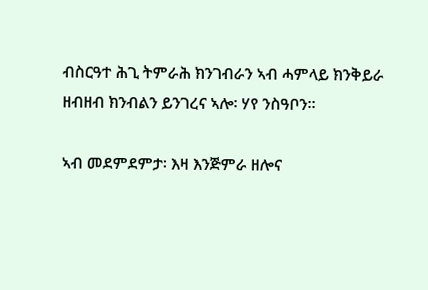ብስርዓተ ሕጊ ትምራሕ ክንገብራን ኣብ ሓምላይ ክንቅይራ ዘብዘብ ክንብልን ይንገረና ኣሎ፡ ሃየ ንስዓቦን።

ኣብ መደምደምታ፡ እዛ እንጅምራ ዘሎና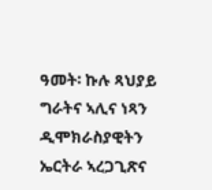ዓመት፡ ኩሉ ጻህያይ ግራትና ኣሊና ነጻን ዲሞክራስያዊትን ኤርትራ ኣረጋጊጽና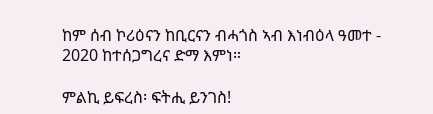ከም ሰብ ኮሪዕናን ከቢርናን ብሓጎስ ኣብ እነብዕላ ዓመተ - 2020 ከተሰጋግረና ድማ እምነ።

ምልኪ ይፍረስ፡ ፍትሒ ይንገስ!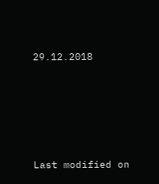29.12.2018





Last modified on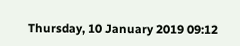Thursday, 10 January 2019 09:12